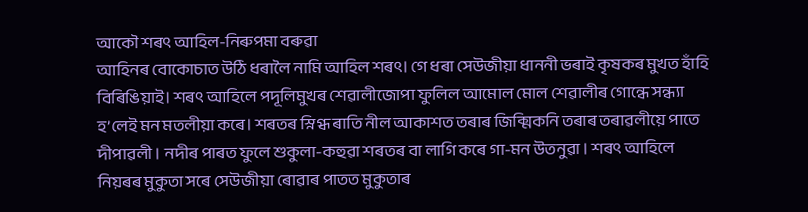আকৌ শৰৎ আহিল-নিৰুপমা বৰুৱা
আহিনৰ বোকোচাত উঠি ধৰালৈ নামি আহিল শৰৎ। গে ধৰা সেউজীয়া ধাননী ভৰাই কৃষকৰ মুখত হাঁহি বিৰিঙিয়াই। শৰৎ আহিলে পদূলিমুখৰ শেৱালীজোপা ফুলিল আমোল মোল শেৱালীৰ গোন্ধে সন্ধ্যা হ’লেই মন মতলীয়া কৰে। শৰতৰ স্নিগ্ধ ৰাতি নীল আকাশত তৰাৰ জিক্মিকনি তৰাৰ তৰাৱলীয়ে পাতে দীপাৱলী । নদীৰ পাৰত ফুলে শুকুলা-কহুৱা শৰতৰ বা লাগি কৰে গা-মন উতনুৱা । শৰৎ আহিলে নিয়ৰৰ মুকুতা সৰে সেউজীয়া ৰোৱাৰ পাতত মুকুতাৰ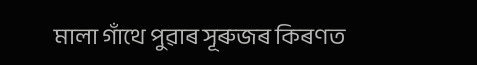মালা গাঁথে পুৱাৰ সূৰুজৰ কিৰণত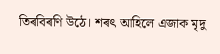তিৰবিৰণি উঠে। শৰৎ আহিলে এজাক মৃদু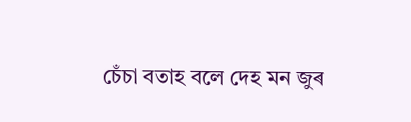চেঁচা বতাহ বলে দেহ মন জুৰ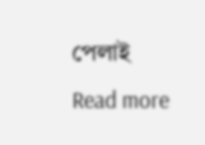পেলাই
Read more